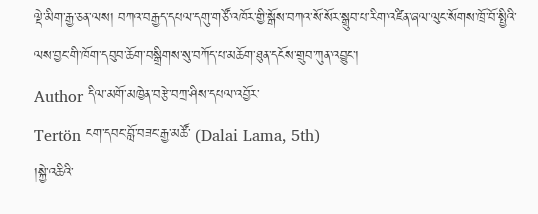ལྡེ་མིག་རྒྱ་ཅན་ལས། བཀའ་བརྒྱད་དཔལ་དགུ་གཙོ་འཁོར་གྱི་སྒོས་བཀའ་སོ་སོར་སྒྲུབ་པ་རིག་འཛིན་ཞལ་ལུང་སོགས་ཁྲོ་བོ་སྤྱིའི་ལས་བྱང་གི་ཁོག་དབུབ་ཆོག་བསྒྲིགས་སུ་བཀོད་པ་མཆོག་ཐུན་དངོས་གྲུབ་ཀུན་འབྱུང་།
Author དིལ་མགོ་མཁྱེན་བརྩེ་བཀྲ་ཤིས་དཔལ་འབྱོར་
Tertön ངག་དབང་བློ་བཟང་རྒྱ་མཚོ་ (Dalai Lama, 5th)
།སྐྱེ་འཆིའི་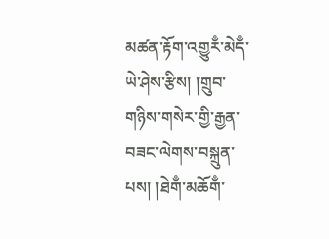མཚན་རྟོག་འགྱུརྃ་མེདྃ་ཡེ་ཤེས་རྩིས། །གྲུབ་གཉིས་གསེར་གྱི་རྒྱན་བཟང་ལེགས་བསྐྲུན་པས། །ཐེགྃ་མཆོགྃ་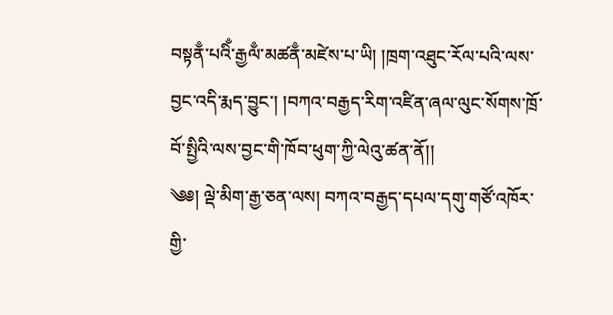བསྟནྃ་པའིྃ་རྒྱལྃ་མཚནྃ་མཛེས་པ་ཡི། །ཁྲག་འཐུང་རོལ་པའི་ལས་བྱང་འདི་རྨད་བྱུང་། །བཀའ་བརྒྱད་རིག་འཛིན་ཞལ་ལུང་སོགས་ཁྲོ་བོ་སྤྱིའི་ལས་བྱང་གི་ཁོབ་ཕུག་ཀྱི་ལེའུ་ཚན་ནོ།།
༄༅། ལྡེ་མིག་རྒྱ་ཅན་ལས། བཀའ་བརྒྱད་དཔལ་དགུ་གཙོ་འཁོར་གྱི་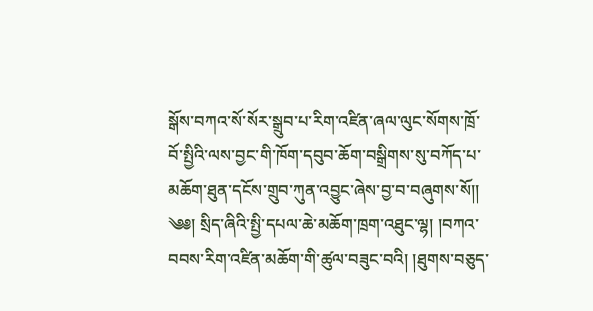སྒོས་བཀའ་སོ་སོར་སྒྲུབ་པ་རིག་འཛིན་ཞལ་ལུང་སོགས་ཁྲོ་བོ་སྤྱིའི་ལས་བྱང་གི་ཁོག་དབུབ་ཆོག་བསྒྲིགས་སུ་བཀོད་པ་མཆོག་ཐུན་དངོས་གྲུབ་ཀུན་འབྱུང་ཞེས་བྱ་བ་བཞུགས་སོ།། ༄༅། སྲིད་ཞིའི་སྤྱི་དཔལ་ཆེ་མཆོག་ཁྲག་འཐུང་ལྷ། །བཀའ་བབས་རིག་འཛིན་མཆོག་གི་ཚུལ་བཟུང་བའི། །ཐུགས་བཅུད་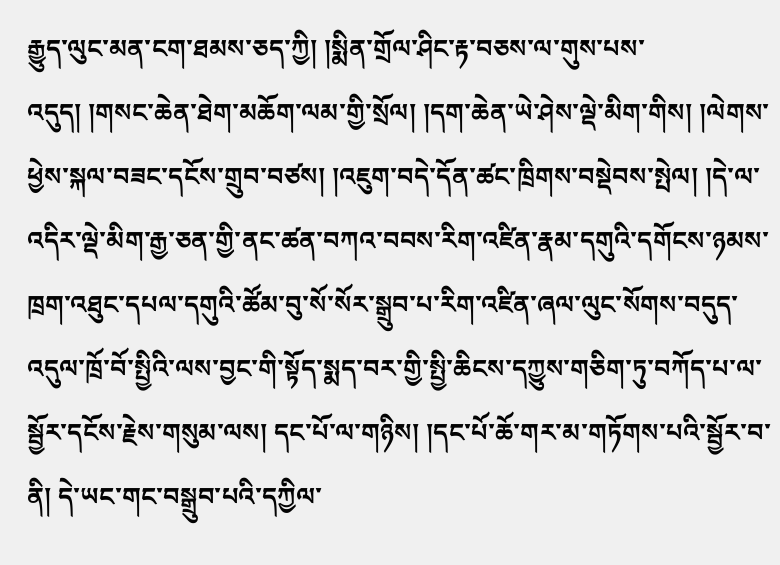རྒྱུད་ལུང་མན་ངག་ཐམས་ཅད་ཀྱི། །སྨིན་གྲོལ་ཤིང་རྟ་བཅས་ལ་གུས་པས་འདུད། །གསང་ཆེན་ཐེག་མཆོག་ལམ་གྱི་སྲོལ། །དག་ཆེན་ཡེ་ཤེས་ལྡེ་མིག་གིས། །ལེགས་ཕྱེས་སྐལ་བཟང་དངོས་གྲུབ་བཙས། །འཇུག་བདེ་དོན་ཚང་ཁྲིགས་བསྡེབས་སྤེལ། །དེ་ལ་འདིར་ལྡེ་མིག་རྒྱ་ཅན་གྱི་ནང་ཚན་བཀའ་བབས་རིག་འཛིན་རྣམ་དགུའི་དགོངས་ཉམས་ཁྲག་འཐུང་དཔལ་དགུའི་ཚོམ་བུ་སོ་སོར་སྒྲུབ་པ་རིག་འཛིན་ཞལ་ལུང་སོགས་བདུད་འདུལ་ཁྲོ་བོ་སྤྱིའི་ལས་བྱང་གི་སྟོད་སྨད་བར་གྱི་སྤྱི་ཆིངས་དཀྱུས་གཅིག་ཏུ་བཀོད་པ་ལ་སྦྱོར་དངོས་རྗེས་གསུམ་ལས། དང་པོ་ལ་གཉིས། །དང་པོ་ཆོ་གར་མ་གཏོགས་པའི་སྦྱོར་བ་ནི། དེ་ཡང་གང་བསྒྲུབ་པའི་དཀྱིལ་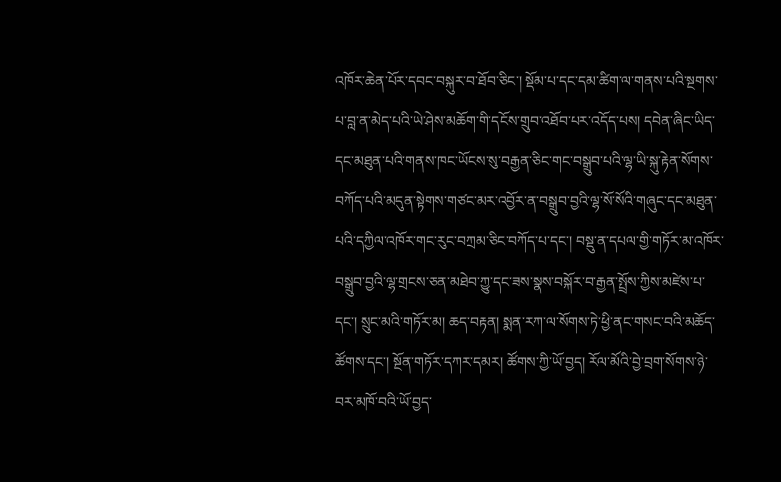འཁོར་ཆེན་པོར་དབང་བསྐུར་བ་ཐོབ་ཅིང་། སྡོམ་པ་དང་དམ་ཚིག་ལ་གནས་པའི་སྔགས་པ་བླ་ན་མེད་པའི་ཡེ་ཤེས་མཆོག་གི་དངོས་གྲུབ་འཐོབ་པར་འདོད་པས། དབེན་ཞིང་ཡིད་དང་མཐུན་པའི་གནས་ཁང་ཡོངས་སུ་བརྒྱན་ཅིང་གང་བསྒྲུབ་པའི་ལྷ་ཡི་སྐུ་རྟེན་སོགས་བཀོད་པའི་མདུན་སྟེགས་གཙང་མར་འབྱོར་ན་བསྒྲུབ་བྱའི་ལྷ་སོ་སོའི་གཞུང་དང་མཐུན་པའི་དཀྱིལ་འཁོར་གང་རུང་བཀྲམ་ཅིང་བཀོད་པ་དང་། བསྡུ་ན་དཔལ་གྱི་གཏོར་མ་འཁོར་བསྒྲུབ་བྱའི་ལྷ་གྲངས་ཅན་མཐེབ་ཀྱུ་དང་ཟས་སྣས་བསྐོར་བ་རྒྱན་སྤྲོས་ཀྱིས་མཛེས་པ་དང་། སྲུང་མའི་གཏོར་མ། ཆད་བརྟན། སྨན་རཀ་ལ་སོགས་ཏེ་ཕྱི་ནང་གསང་བའི་མཆོད་ཚོགས་དང་། སྔོན་གཏོར་དཀར་དམར། ཚོགས་ཀྱི་ཡོ་བྱད། རོལ་མོའི་བྱེ་བྲག་སོགས་ཉེ་བར་མཁོ་བའི་ཡོ་བྱད་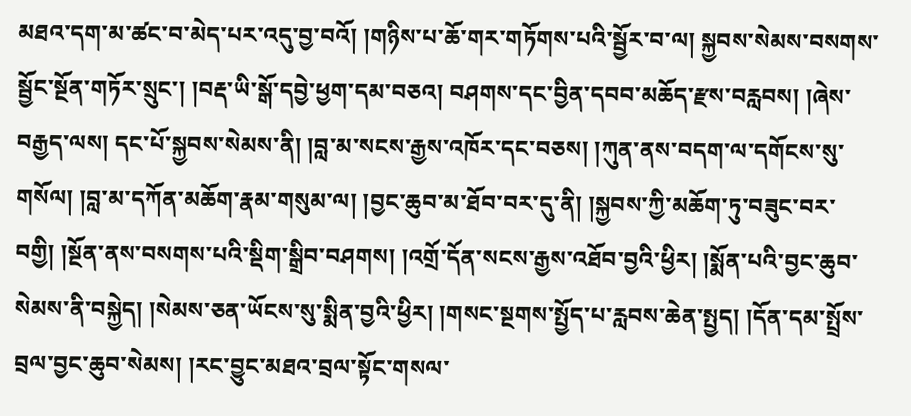མཐའ་དག་མ་ཚང་བ་མེད་པར་འདུ་བྱ་བའོ། །གཉིས་པ་ཆོ་གར་གཏོགས་པའི་སྦྱོར་བ་ལ། སྐྱབས་སེམས་བསགས་སྦྱོང་སྔོན་གཏོར་སྲུང་། །བརྡ་ཡི་སྒོ་དབྱེ་ཕྱག་དམ་བཅའ། བཤགས་དང་བྱིན་དབབ་མཆོད་རྫས་བརླབས། །ཞེས་བརྒྱད་ལས། དང་པོ་སྐྱབས་སེམས་ནི། །བླ་མ་སངས་རྒྱས་འཁོར་དང་བཅས། །ཀུན་ནས་བདག་ལ་དགོངས་སུ་གསོལ། །བླ་མ་དཀོན་མཆོག་རྣམ་གསུམ་ལ། །བྱང་ཆུབ་མ་ཐོབ་བར་དུ་ནི། །སྐྱབས་ཀྱི་མཆོག་ཏུ་བཟུང་བར་བགྱི། །སྔོན་ནས་བསགས་པའི་སྡིག་སྒྲིབ་བཤགས། །འགྲོ་དོན་སངས་རྒྱས་འཐོབ་བྱའི་ཕྱིར། །སྨོན་པའི་བྱང་ཆུབ་སེམས་ནི་བསྐྱེད། །སེམས་ཅན་ཡོངས་སུ་སྨིན་བྱའི་ཕྱིར། །གསང་སྔགས་སྤྱོད་པ་རླབས་ཆེན་སྤྱད། །དོན་དམ་སྤྲོས་བྲལ་བྱང་ཆུབ་སེམས། །རང་བྱུང་མཐའ་བྲལ་སྟོང་གསལ་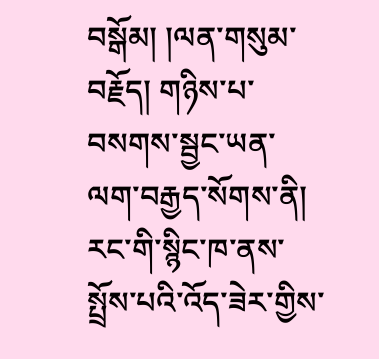བསྒོམ། །ལན་གསུམ་བརྗོད། གཉིས་པ་བསགས་སྦྱང་ཡན་ལག་བརྒྱད་སོགས་ནི། རང་གི་སྙིང་ཁ་ནས་སྤྲོས་པའི་འོད་ཟེར་གྱིས་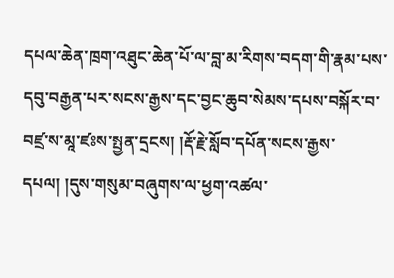དཔལ་ཆེན་ཁྲག་འཐུང་ཆེན་པོ་ལ་བླ་མ་རིགས་བདག་གི་རྣམ་པས་དབུ་བརྒྱན་པར་སངས་རྒྱས་དང་བྱང་ཆུབ་སེམས་དཔས་བསྐོར་བ་བཛྲ་ས་མཱ་ཛཿས་སྤྱན་དྲངས། །རྡོ་རྗེ་སློབ་དཔོན་སངས་རྒྱས་དཔལ། །དུས་གསུམ་བཞུགས་ལ་ཕྱག་འཚལ་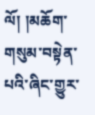ལོ། །མཆོག་གསུམ་བསྟེན་པའི་ཞིང་གྱུར་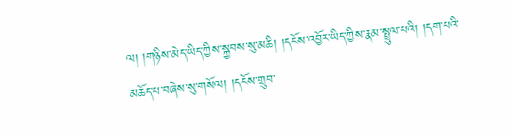ལ། །གཉིས་མེད་ཡིད་ཀྱིས་སྐྱབས་སུ་མཆི། །དངོས་འབྱོར་ཡིད་ཀྱིས་རྣམ་སྤྲུལ་པའི། །དག་པའི་མཆོད་པ་བཞེས་སུ་གསོལ། །དངོས་གྲུབ་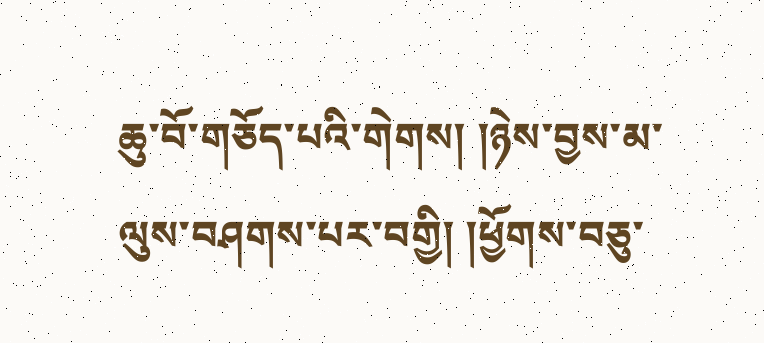ཆུ་བོ་གཅོད་པའི་གེགས། །ཉེས་བྱས་མ་ལུས་བཤགས་པར་བགྱི། །ཕྱོགས་བཅུ་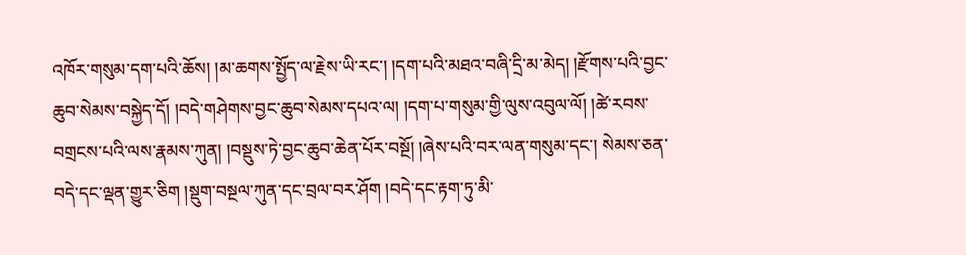འཁོར་གསུམ་དག་པའི་ཆོས། །མ་ཆགས་སྤྱོད་ལ་རྗེས་ཡི་རང་། །དག་པའི་མཐའ་བཞི་དྲི་མ་མེད། །རྫོགས་པའི་བྱང་ཆུབ་སེམས་བསྐྱེད་དོ། །བདེ་གཤེགས་བྱང་ཆུབ་སེམས་དཔའ་ལ། །དག་པ་གསུམ་གྱི་ལུས་འབུལ་ལོ། །ཚེ་རབས་བགྲངས་པའི་ལས་རྣམས་ཀུན། །བསྡུས་ཏེ་བྱང་ཆུབ་ཆེན་པོར་བསྔོ། །ཞེས་པའི་བར་ལན་གསུམ་དང་། སེམས་ཅན་བདེ་དང་ལྡན་གྱུར་ཅིག །སྡུག་བསྔལ་ཀུན་དང་བྲལ་བར་ཤོག །བདེ་དང་རྟག་ཏུ་མི་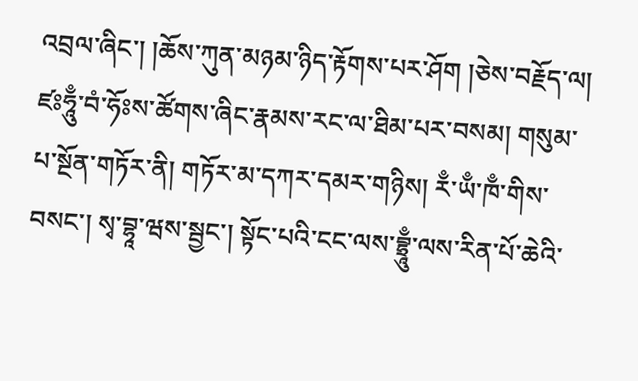འབྲལ་ཞིང་། །ཆོས་ཀུན་མཉམ་ཉིད་རྟོགས་པར་ཤོག །ཅེས་བརྗོད་ལ། ཛཿཧཱུྃ་བཾ་ཧོཿས་ཚོགས་ཞིང་རྣམས་རང་ལ་ཐིམ་པར་བསམ། གསུམ་པ་སྔོན་གཏོར་ནི། གཏོར་མ་དཀར་དམར་གཉིས། རྃ་ཡྃ་ཁྃ་གིས་བསང་། སྭ་བྷཱ་ཝས་སྦྱང་། སྟོང་པའི་ངང་ལས་བྷྲཱུྃ་ལས་རིན་པོ་ཆེའི་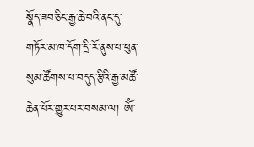སྣོད་ཟབ་ཅིང་རྒྱ་ཆེ་བའི་ནང་དུ་གཏོར་མ་ཁ་དོག་དྲི་རོ་ནུས་པ་ཕུན་སུམ་ཚོགས་པ་བདུད་རྩིའི་རྒྱ་མཚོ་ཆེན་པོར་གྱུར་པར་བསམ་ལ། ཨོཾ་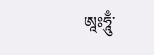ཨཱཿཧཱུྃ་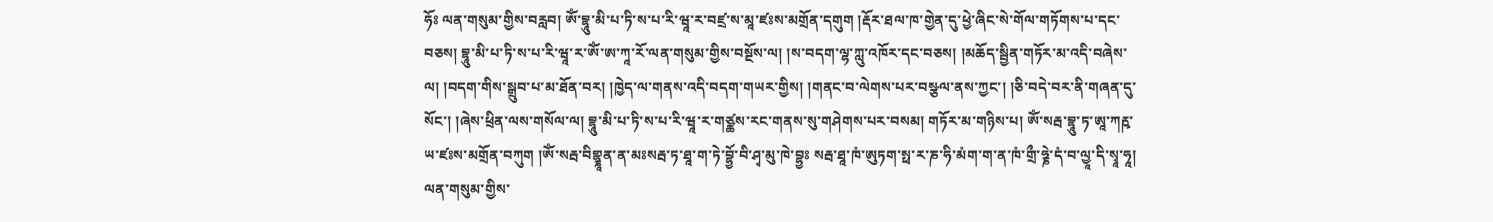ཧོཿ ལན་གསུམ་གྱིས་བརླབ། ཨོཾ་བྷཱུ་མི་པ་ཏི་ས་པ་རི་ཝཱ་ར་བཛྲ་ས་མཱ་ཛཿས་མགྲོན་དགུག །རྡོར་ཐལ་ཁ་གྱེན་དུ་ཕྱེ་ཞིང་སེ་གོལ་གཏོགས་པ་དང་བཅས། བྷཱུ་མི་པ་ཏི་ས་པ་རི་ཝཱ་ར་ཨོཾ་ཨ་ཀཱ་རོ་ལན་གསུམ་གྱིས་བསྔོས་ལ། །ས་བདག་ལྷ་ཀླུ་འཁོར་དང་བཅས། །མཆོད་སྦྱིན་གཏོར་མ་འདི་བཞེས་ལ། །བདག་གིས་སྒྲུབ་པ་མ་ཐོན་བར། །ཁྱེད་ལ་གནས་འདི་བདག་གཡར་གྱིས། །གནང་བ་ལེགས་པར་བསྩལ་ནས་ཀྱང་། །ཅི་བདེ་བར་ནི་གཞན་དུ་སོང་། །ཞེས་ཕྲིན་ལས་གསོལ་ལ། བྷཱུ་མི་པ་ཏི་ས་པ་རི་ཝཱ་ར་གཙྪས་རང་གནས་སུ་གཤེགས་པར་བསམ། གཏོར་མ་གཉིས་པ། ཨོཾ་སརྦ་བྷཱུ་ཏ་ཨཱ་ཀརྵ་ཡ་ཛཿས་མགྲོན་བཀུག །ཨོཾ་སརྦ་བིགྷྣཱན་ན་མཿསརྦ་ཏ་ཐཱ་ག་ཏེ་བྷྱོ་བི་ཤྭ་མུ་ཁེ་བྷྱཿ སརྦ་ཐཱ་ཁཾ་ཨུཏག་སྥ་ར་ཎ་ཧི་མཾག་ག་ན་ཁཾ་གྲྀ་ཧྞེ་དཾ་བ་ལྱཱ་དི་སྭཱ་ཧཱ། ལན་གསུམ་གྱིས་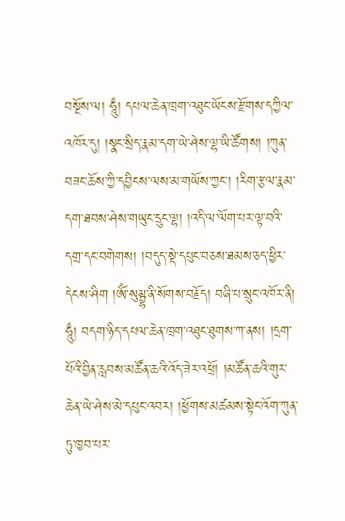བསྔོས་ལ། ཧཱུྃ། དཔལ་ཆེན་ཁྲག་འཐུང་ཡོངས་རྫོགས་དཀྱིལ་འཁོར་དུ། །སྣང་སྲིད་རྣམ་དག་ཡེ་ཤེས་ལྷ་ཡི་ཚོགས། །ཀུན་བཟང་ཆོས་ཀྱི་དབྱིངས་ལས་མ་གཡོས་ཀྱང་། །རིག་རྩལ་རྣམ་དག་ཐབས་ཤེས་གཡུང་དྲུང་ལྷ། །འདི་ལ་ལོག་པར་ལྟ་བའི་དགྲ་དང་བགེགས། །བདུད་སྡེ་དཔུང་བཅས་ཐམས་ཅད་ཕྱིར་དེངས་ཤིག །ཨོཾ་སུམྦྷ་ནི་སོགས་བརྗོད། བཞི་པ་སྲུང་འཁོར་ནི། ཧཱུྃ། བདག་ཉིད་དཔལ་ཆེན་ཁྲག་འཐུང་ཐུགས་ཀ་ནས། །དྲག་པོའི་བྱིན་རླབས་མཚོན་ཆའི་འོད་ཟེར་འཕྲོ། །མཚོན་ཆའི་གུར་ཆེན་ཡེ་ཤེས་མེ་དཔུང་འབར། །ཕྱོགས་མཚམས་སྟེང་འོག་ཀུན་ཏུ་ཁྱབ་པར་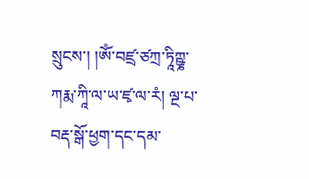སྲུངས་། །ཨོཾ་བཛྲ་ཙཀྲ་ཏཱིཀྵྞ་ཀརྨ་ཀཱི་ལ་ཡ་ཛྭ་ལ་རཾ། ལྔ་པ་བརྡ་སྒོ་ཕྱག་དང་དམ་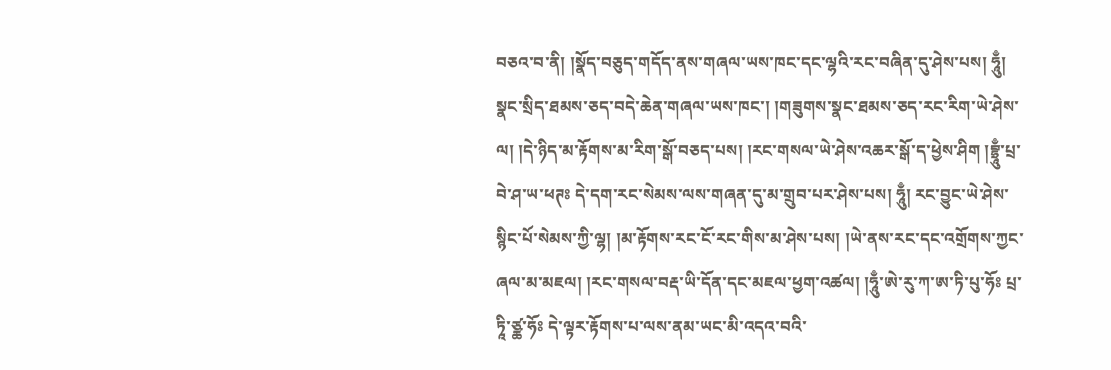བཅའ་བ་ནི། །སྣོད་བཅུད་གདོད་ནས་གཞལ་ཡས་ཁང་དང་ལྷའི་རང་བཞིན་དུ་ཤེས་པས། ཧཱུྃ། སྣང་སྲིད་ཐམས་ཅད་བདེ་ཆེན་གཞལ་ཡས་ཁང་། །གཟུགས་སྣང་ཐམས་ཅད་རང་རིག་ཡེ་ཤེས་ལ། །དེ་ཉིད་མ་རྟོགས་མ་རིག་སྒོ་བཅད་པས། །རང་གསལ་ཡེ་ཤེས་འཆར་སྒོ་ད་ཕྱེས་ཤིག །བྷྲཱུྃ་པྲ་བེ་ཤ་ཡ་ཕཊཿ དེ་དག་རང་སེམས་ལས་གཞན་དུ་མ་གྲུབ་པར་ཤེས་པས། ཧཱུྃ། རང་བྱུང་ཡེ་ཤེས་སྙིང་པོ་སེམས་ཀྱི་ལྷ། །མ་རྟོགས་རང་ངོ་རང་གིས་མ་ཤེས་པས། །ཡེ་ནས་རང་དང་འགྲོགས་ཀྱང་ཞལ་མ་མཇལ། །རང་གསལ་བརྡ་ཡི་དོན་དང་མཇལ་ཕྱག་འཚལ། །ཧཱུྃ་ཨེ་རུ་ཀ་ཨ་ཏི་པུ་ཧོཿ པྲ་ཏཱི་ཙྪ་ཧོཿ དེ་ལྟར་རྟོགས་པ་ལས་ནམ་ཡང་མི་འདའ་བའི་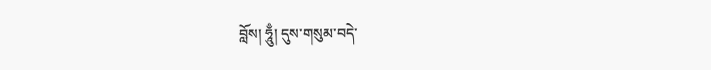བློས། ཧཱུྃ། དུས་གསུམ་བདེ་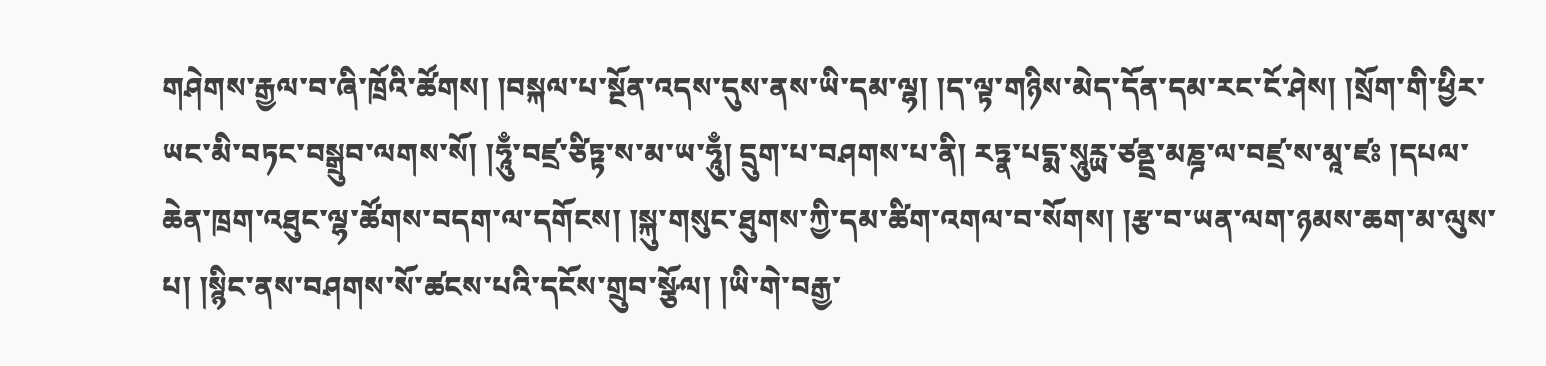གཤེགས་རྒྱལ་བ་ཞི་ཁྲོའི་ཚོགས། །བསྐལ་པ་སྔོན་འདས་དུས་ནས་ཡི་དམ་ལྷ། །ད་ལྟ་གཉིས་མེད་དོན་དམ་རང་ངོ་ཤེས། །སྲོག་གི་ཕྱིར་ཡང་མི་བཏང་བསྒྲུབ་ལགས་སོ། །ཧཱུྃ་བཛྲ་ཙིཏྟ་ས་མ་ཡ་ཧཱུྃ། དྲུག་པ་བཤགས་པ་ནི། རཏྣ་པདྨ་སཱུརྻ་ཙནྡྲ་མཎྜ་ལ་བཛྲ་ས་མཱ་ཛཿ །དཔལ་ཆེན་ཁྲག་འཐུང་ལྷ་ཚོགས་བདག་ལ་དགོངས། །སྐུ་གསུང་ཐུགས་ཀྱི་དམ་ཚིག་འགལ་བ་སོགས། །རྩ་བ་ཡན་ལག་ཉམས་ཆག་མ་ལུས་པ། །སྙིང་ནས་བཤགས་སོ་ཚངས་པའི་དངོས་གྲུབ་སྩོལ། །ཡི་གེ་བརྒྱ་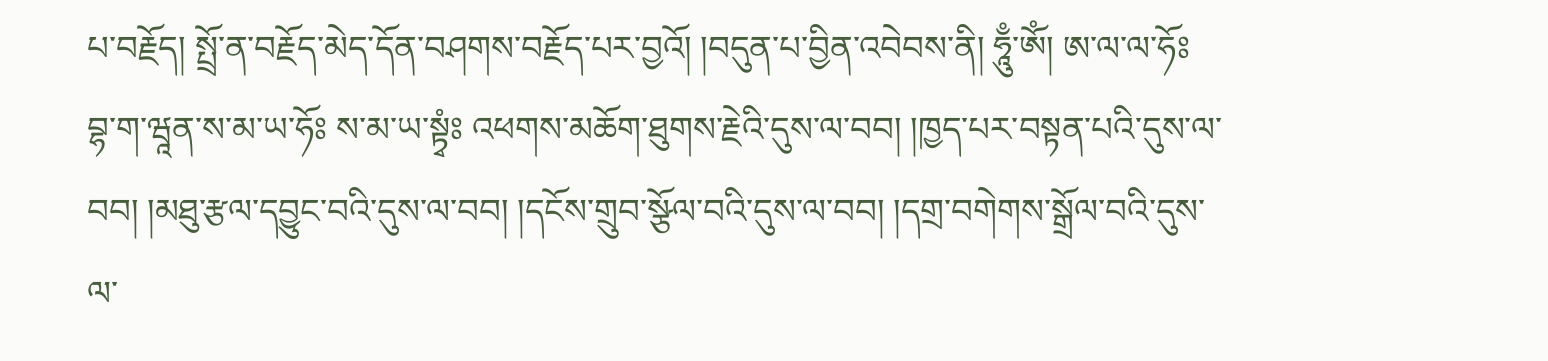པ་བརྗོད། སྤྲོ་ན་བརྗོད་མེད་དོན་བཤགས་བརྗོད་པར་བྱའོ། །བདུན་པ་བྱིན་འབེབས་ནི། ཧཱུྃ་ཨོཾ། ཨ་ལ་ལ་ཧོཿ བྷ་ག་ཝཱན་ས་མ་ཡ་ཧོཿ ས་མ་ཡ་སྟྭཾཿ འཕགས་མཆོག་ཐུགས་རྗེའི་དུས་ལ་བབ། །ཁྱད་པར་བསྟན་པའི་དུས་ལ་བབ། །མཐུ་རྩལ་དབྱུང་བའི་དུས་ལ་བབ། །དངོས་གྲུབ་སྩོལ་བའི་དུས་ལ་བབ། །དགྲ་བགེགས་སྒྲོལ་བའི་དུས་ལ་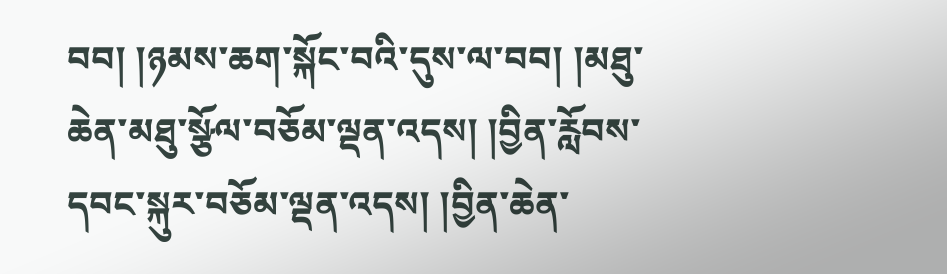བབ། །ཉམས་ཆག་སྐོང་བའི་དུས་ལ་བབ། །མཐུ་ཆེན་མཐུ་སྩོལ་བཅོམ་ལྡན་འདས། །བྱིན་རློབས་དབང་སྐུར་བཅོམ་ལྡན་འདས། །བྱིན་ཆེན་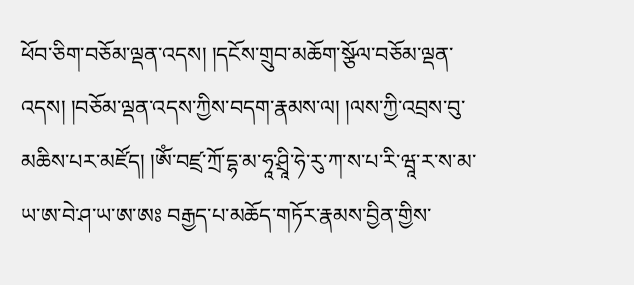ཕོབ་ཅིག་བཅོམ་ལྡན་འདས། །དངོས་གྲུབ་མཆོག་སྩོལ་བཅོམ་ལྡན་འདས། །བཅོམ་ལྡན་འདས་ཀྱིས་བདག་རྣམས་ལ། །ལས་ཀྱི་འབྲས་བུ་མཆིས་པར་མཛོད། །ཨོཾ་བཛྲ་ཀྲོ་དྷ་མ་ཧཱ་ཤྲཱི་ཧེ་རུ་ཀ་ས་པ་རི་ཝཱ་ར་ས་མ་ཡ་ཨ་བེ་ཤ་ཡ་ཨ་ཨཿ བརྒྱད་པ་མཆོད་གཏོར་རྣམས་བྱིན་གྱིས་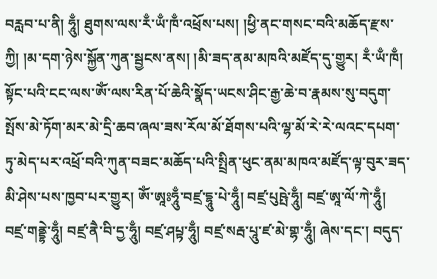བརླབ་པ་ནི། ཧཱུྃ། ཐུགས་ལས་རྃ་ཡྃ་ཁྃ་འཕྲོས་པས། །ཕྱི་ནང་གསང་བའི་མཆོད་རྫས་ཀྱི། །མ་དག་ཉེས་སྐྱོན་ཀུན་སྦྱངས་ནས། །མི་ཟད་ནམ་མཁའི་མཛོད་དུ་གྱུར། རྃ་ཡྃ་ཁྃ། སྟོང་པའི་ངང་ལས་ཨོཾ་ལས་རིན་པོ་ཆེའི་སྣོད་ཡངས་ཤིང་རྒྱ་ཆེ་བ་རྣམས་སུ་བདུག་སྤོས་མེ་ཏོག་མར་མེ་དྲི་ཆབ་ཞལ་ཟས་རོལ་མོ་ཐོགས་པའི་ལྷ་མོ་རེ་རེ་ལའང་དཔག་ཏུ་མེད་པར་འཕྲོ་བའི་ཀུན་བཟང་མཆོད་པའི་སྤྲིན་ཕུང་ནམ་མཁའ་མཛོད་ལྟ་བུར་ཟད་མི་ཤེས་པས་ཁྱབ་པར་གྱུར། ཨོཾ་ཨཱཿཧཱུྃ་བཛྲ་དྷཱུ་པེ་ཧཱུྃ། བཛྲ་པུཥྤེ་ཧཱུྃ། བཛྲ་ཨཱ་ལོ་ཀེ་ཧཱུྃ། བཛྲ་གནྡྷེ་ཧཱུྃ། བཛྲ་ནཻ་བི་དྱ་ཧཱུྃ། བཛྲ་ཤཔྟ་ཧཱུྃ། བཛྲ་སརྦ་པཱུ་ཛ་མེ་གྷ་ཧཱུྃ། ཞེས་དང་། བདུད་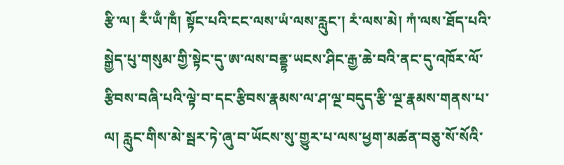རྩི་ལ། རྃ་ཡྃ་ཁྃ། སྟོང་པའི་ངང་ལས་ཡཾ་ལས་རླུང་། རཾ་ལས་མེ། ཀཾ་ལས་ཐོད་པའི་སྒྱེད་པུ་གསུམ་གྱི་སྟེང་དུ་ཨ་ལས་བནྡྷ་ཡངས་ཤིང་རྒྱ་ཆེ་བའི་ནང་དུ་འཁོར་ལོ་རྩིབས་བཞི་པའི་ལྟེ་བ་དང་རྩིབས་རྣམས་ལ་ཤ་ལྔ་བདུད་རྩི་ལྔ་རྣམས་གནས་པ་ལ། རླུང་གིས་མེ་སྦར་ཏེ་ཞུ་བ་ཡོངས་སུ་གྱུར་པ་ལས་ཕྱག་མཚན་བཅུ་སོ་སོའི་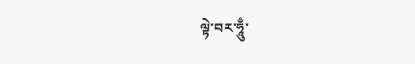ལྟེ་བར་ཧཱུྃ་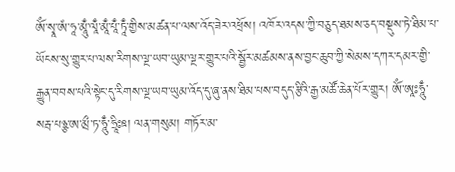ཨོཾ་སྭཱ་ཨཾ་ཧཱ་མཱུྃ་ལཱྃ་མཱྃ་པཱྃ་ཏཱྃ་གྱིས་མཚན་པ་ལས་འོད་ཟེར་འཕྲོས། འཁོར་འདས་ཀྱི་བཅུད་ཐམས་ཅད་བསྡུས་ཏེ་ཐིམ་པ་ཡོངས་སུ་གྱུར་པ་ལས་རིགས་ལྔ་ཡབ་ཡུམ་ལྔར་གྱུར་པའི་སྦྱོར་མཚམས་ནས་བྱང་ཆུབ་ཀྱི་སེམས་དཀར་དམར་གྱི་རྒྱུན་བབས་པའི་སྟེང་དུ་རིགས་ལྔ་ཡབ་ཡུམ་འོད་དུ་ཞུ་ནས་ཐིམ་པས་བདུད་རྩིའི་རྒྱ་མཚོ་ཆེན་པོར་གྱུར། ཨོཾ་ཨཱཿཧཱུྃ་སརྦ་པཉྩ་ཨ་མྲྀ་ཏ་ཧཱུྃ་ཧྲཱིཿཋ། ལན་གསུམ། གཏོར་མ་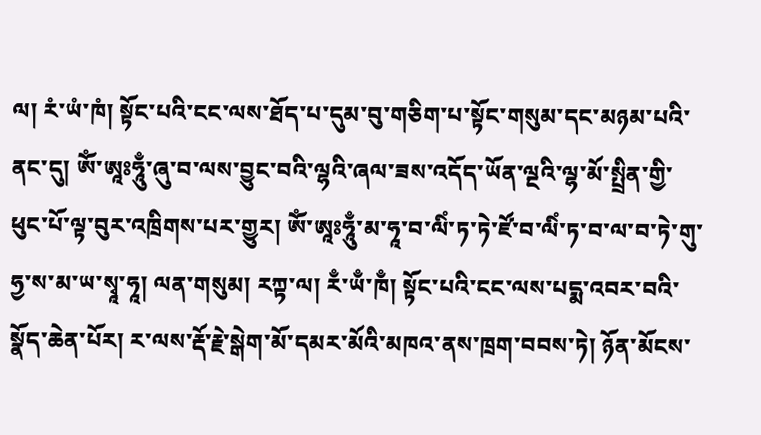ལ། རཾ་ཡཾ་ཁཾ། སྟོང་པའི་ངང་ལས་ཐོད་པ་དུམ་བུ་གཅིག་པ་སྟོང་གསུམ་དང་མཉམ་པའི་ནང་དུ། ཨོཾ་ཨཱཿཧཱུྃ་ཞུ་བ་ལས་བྱུང་བའི་ལྷའི་ཞལ་ཟས་འདོད་ཡོན་ལྔའི་ལྷ་མོ་སྤྲིན་གྱི་ཕུང་པོ་ལྟ་བུར་འཁྲིགས་པར་གྱུར། ཨོཾ་ཨཱཿཧཱུྃ་མ་ཧཱ་བ་ལིཾ་ཏ་ཏེ་ཛོ་བ་ལིཾ་ཏ་བ་ལ་བ་ཏེ་གུ་ཧྱ་ས་མ་ཡ་སྭཱ་ཧཱ། ལན་གསུམ། རཀྟ་ལ། རྃ་ཡྃ་ཁྃ། སྟོང་པའི་ངང་ལས་པདྨ་འབར་བའི་སྣོད་ཆེན་པོར། ར་ལས་རྡོ་རྗེ་སྒེག་མོ་དམར་མོའི་མཁའ་ནས་ཁྲག་བབས་ཏེ། ཉོན་མོངས་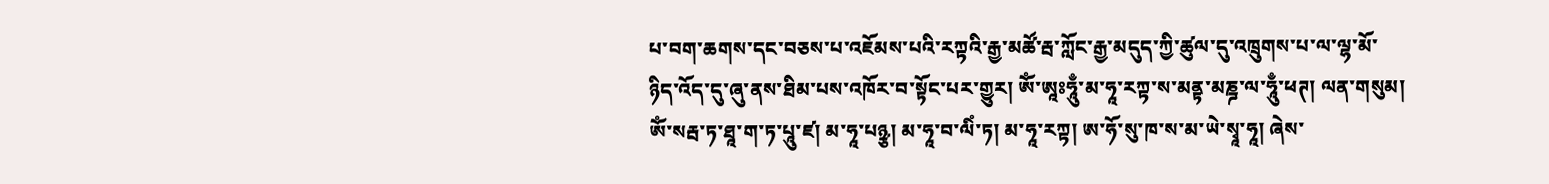པ་བག་ཆགས་དང་བཅས་པ་འཇོམས་པའི་རཀྟའི་རྒྱ་མཚོ་རྦ་ཀློང་རྒྱ་མདུད་ཀྱི་ཚུལ་དུ་འཁྲུགས་པ་ལ་ལྷ་མོ་ཉིད་འོད་དུ་ཞུ་ནས་ཐིམ་པས་འཁོར་བ་སྟོང་པར་གྱུར། ཨོཾ་ཨཱཿཧཱུྃ་མ་ཧཱ་རཀྟ་ས་མནྟ་མཎྜ་ལ་ཧཱུྃ་ཕཊ། ལན་གསུམ། ཨོཾ་སརྦ་ཏ་ཐཱ་ག་ཏ་པཱུ་ཛ། མ་ཧཱ་པཉྩ། མ་ཧཱ་བ་ལིཾ་ཏ། མ་ཧཱ་རཀྟ། ཨ་ཧོ་སུ་ཁ་ས་མ་ཡེ་སྭཱ་ཧཱ། ཞེས་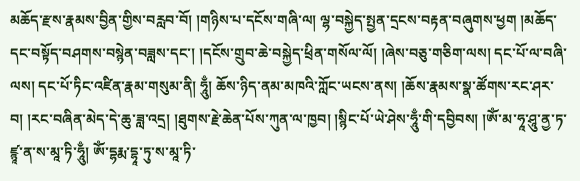མཆོད་རྫས་རྣམས་བྱིན་གྱིས་བརླབ་བོ། །གཉིས་པ་དངོས་གཞི་ལ། ལྷ་བསྐྱེད་སྤྱན་དྲངས་བརྟན་བཞུགས་ཕྱག །མཆོད་དང་བསྟོད་བཤགས་བསྙེན་བཟླས་དང་། །དངོས་གྲུབ་ཆེ་བསྐྱེད་ཕྲིན་གསོལ་ལོ། །ཞེས་བཅུ་གཅིག་ལས། དང་པོ་ལ་བཞི་ལས། དང་པོ་ཏིང་འཛིན་རྣམ་གསུམ་ནི། ཧཱུྃ། ཆོས་ཉིད་ནམ་མཁའི་ཀློང་ཡངས་ནས། །ཆོས་རྣམས་སྣ་ཚོགས་རང་ཤར་བ། །རང་བཞིན་མེད་དེ་ཆུ་ཟླ་འདྲ། །ཐུགས་རྗེ་ཆེན་པོས་ཀུན་ལ་ཁྱབ། །སྙིང་པོ་ཡེ་ཤེས་ཧཱུྃ་གི་དབྱིབས། །ཨོཾ་མ་ཧཱ་ཤཱུ་ནྱ་ཏ་ཛྙཱ་ན་ས་མཱ་ཏི་ཧཱུྃ། ཨོཾ་དྷརྨ་དྷཱ་ཏུ་ས་མཱ་ཏི་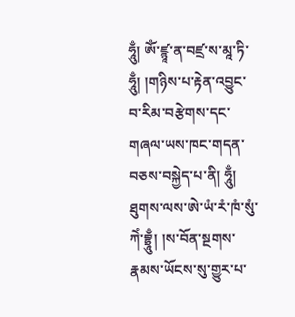ཧཱུྃ། ཨོཾ་ཛྙཱ་ན་བཛྲ་ས་མཱ་ཏི་ཧཱུྃ། །གཉིས་པ་རྟེན་འབྱུང་བ་རིམ་བརྩེགས་དང་གཞལ་ཡས་ཁང་གདན་བཅས་བསྐྱེད་པ་ནི། ཧཱུྃ། ཐུགས་ལས་ཨེ་ཡཾ་རཾ་ཁཾ་སུཾ་ཀེཾ་བྷྲཱུྃ། །ས་བོན་སྔགས་རྣམས་ཡོངས་སུ་གྱུར་པ་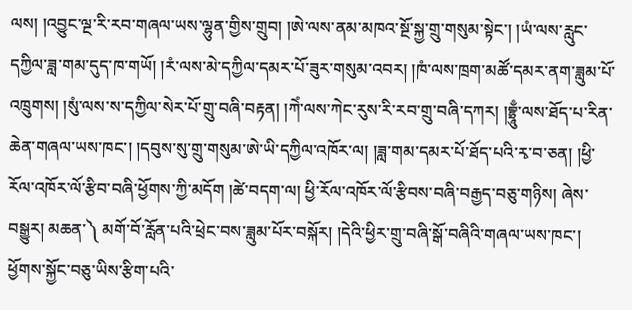ལས། །འབྱུང་ལྔ་རི་རབ་གཞལ་ཡས་ལྷུན་གྱིས་གྲུབ། །ཨེ་ལས་ནམ་མཁའ་སྔོ་སྐྱ་གྲུ་གསུམ་སྟེང་། །ཡཾ་ལས་རླུང་དཀྱིལ་ཟླ་གམ་དུད་ཁ་གཡོ། །རཾ་ལས་མེ་དཀྱིལ་དམར་པོ་ཟུར་གསུམ་འབར། །ཁཾ་ལས་ཁྲག་མཚོ་དམར་ནག་ཟླུམ་པོ་འཁྲུགས། །སུཾ་ལས་ས་དཀྱིལ་སེར་པོ་གྲུ་བཞི་བརྟན། །ཀེཾ་ལས་ཀེང་རུས་རི་རབ་གྲུ་བཞི་དཀར། །བྷྲཱུྃ་ལས་ཐོད་པ་རིན་ཆེན་གཞལ་ཡས་ཁང་། །དབུས་སུ་གྲུ་གསུམ་ཨེ་ཡི་དཀྱིལ་འཁོར་ལ། །ཟླ་གམ་དམར་པོ་ཐོད་པའི་རྭ་བ་ཅན། །ཕྱི་རོལ་འཁོར་ལོ་རྩིབ་བཞི་ཕྱོགས་ཀྱི་མདོག །ཚེ་བདག་ལ། ཕྱི་རོལ་འཁོར་ལོ་རྩིབས་བཞི་བརྒྱད་བཅུ་གཉིས། ཞེས་བསྒྱུར། མཆན་༽ མགོ་བོ་རློན་པའི་ཕྲེང་བས་ཟླུམ་པོར་བསྐོར། །དེའི་ཕྱིར་གྲུ་བཞི་སྒོ་བཞིའི་གཞལ་ཡས་ཁང་། ཕྱོགས་སྐྱོང་བཅུ་ཡིས་རྩིག་པའི་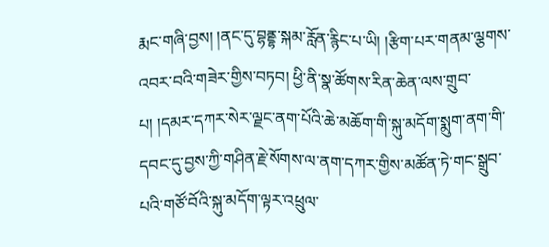རྨང་གཞི་བྱས། །ནང་དུ་བྷནྡྷ་སྐམ་རློན་རྙིང་པ་ཡི། །རྩིག་པར་གནམ་ལྕགས་འབར་བའི་གཟེར་གྱིས་བཏབ། ཕྱི་ནི་སྣ་ཚོགས་རིན་ཆེན་ལས་གྲུབ་པ། །དམར་དཀར་སེར་ལྗང་ནག་པོའི་ཆེ་མཆོག་གི་སྐུ་མདོག་སྨུག་ནག་གི་དབང་དུ་བྱས་ཀྱི་གཤིན་རྗེ་སོགས་ལ་ནག་དཀར་གྱིས་མཚོན་ཏེ་གང་སྒྲུབ་པའི་གཙོ་བོའི་སྐུ་མདོག་ལྟར་འཕྲུལ་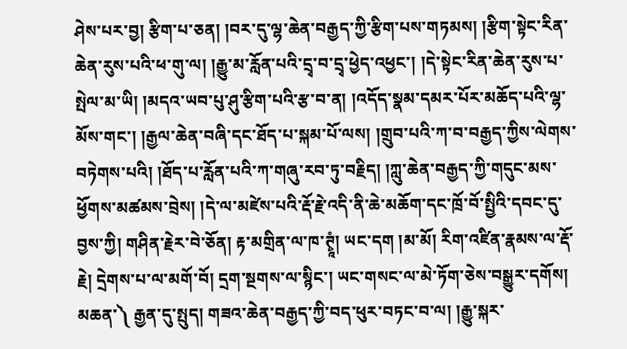ཤེས་པར་བྱ། རྩིག་པ་ཅན། །བར་དུ་ལྷ་ཆེན་བརྒྱད་ཀྱི་རྩིག་པས་གཏམས། །རྩིག་སྟེང་རིན་ཆེན་རུས་པའི་ཕ་གུ་ལ། །རྒྱུ་མ་རློན་པའི་དྲྭ་བ་དྲྭ་ཕྱེད་འཕྱང་། །དེ་སྟེང་རིན་ཆེན་རུས་པ་སྤེལ་མ་ཡི། །མདའ་ཡབ་པུ་ཤུ་རྩིག་པའི་རྩ་བ་ན། །འདོད་སྣམ་དམར་པོར་མཆོད་པའི་ལྷ་མོས་གང་། །རྒྱལ་ཆེན་བཞི་དང་ཐོད་པ་སྐམ་པོ་ལས། །གྲུབ་པའི་ཀ་བ་བརྒྱད་ཀྱིས་ལེགས་བཏེགས་པའི། །ཐོད་པ་རློན་པའི་ཀ་གཞུ་རབ་ཏུ་བརྗིད། །ཀླུ་ཆེན་བརྒྱད་ཀྱི་གདུང་མས་ཕྱོགས་མཚམས་བྲེས། །དེ་ལ་མཛེས་པའི་རྡོ་རྗེ་འདི་ནི་ཆེ་མཆོག་དང་ཁྲོ་བོ་སྤྱིའི་དབང་དུ་བྱས་ཀྱི། གཤིན་རྗེར་བེ་ཅོན། རྟ་མགྲིན་ལ་ཁ་ཊྭཱཾ། ཡང་དག །མ་མོ། རིག་འཛིན་རྣམས་ལ་རྡོ་རྗེ། དྲེགས་པ་ལ་མགོ་བོ། དྲག་སྔགས་ལ་སྙིང་། ཡང་གསང་ལ་མེ་ཏོག་ཅེས་བསྒྱུར་དགོས། མཆན་༽ རྒྱན་དུ་སྤུད། གཟའ་ཆེན་བརྒྱད་ཀྱི་བད་ཕུར་བཏང་བ་ལ། །རྒྱུ་སྐར་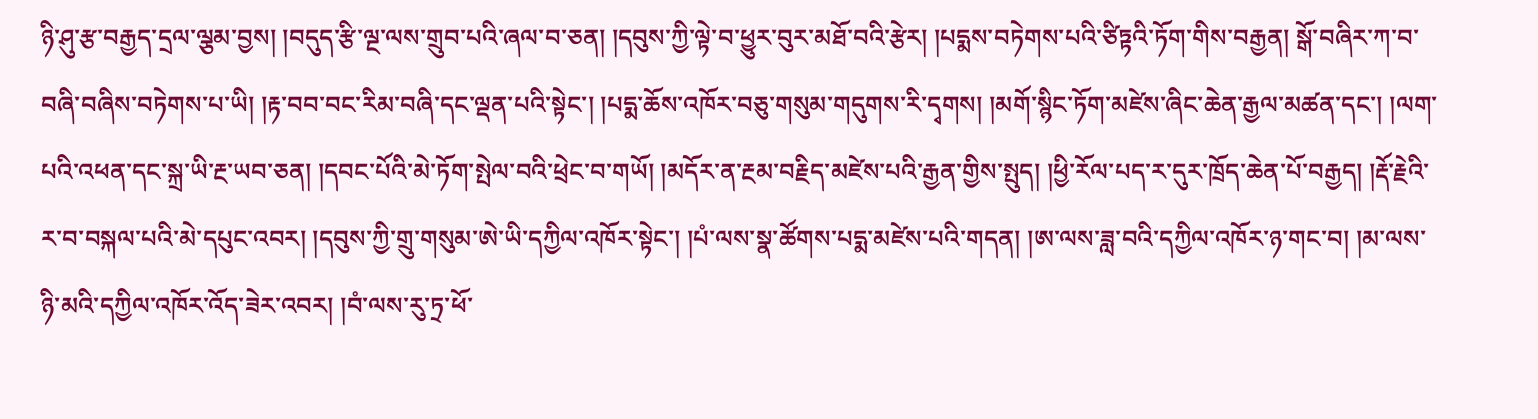ཉི་ཤུ་རྩ་བརྒྱད་དྲལ་ལྕམ་བྱས། །བདུད་རྩི་ལྔ་ལས་གྲུབ་པའི་ཞལ་བ་ཅན། །དབུས་ཀྱི་ལྟེ་བ་ཕྱུར་བུར་མཐོ་བའི་རྩེར། །པདྨས་བཏེགས་པའི་ཙིཏྟའི་ཏོག་གིས་བརྒྱན། སྒོ་བཞིར་ཀ་བ་བཞི་བཞིས་བཏེགས་པ་ཡི། །རྟ་བབ་བང་རིམ་བཞི་དང་ལྡན་པའི་སྟེང་། །པདྨ་ཆོས་འཁོར་བཅུ་གསུམ་གདུགས་རི་དྭགས། །མགོ་སྙིང་ཏོག་མཛེས་ཞིང་ཆེན་རྒྱལ་མཚན་དང་། །ལག་པའི་འཕན་དང་སྐྲ་ཡི་རྔ་ཡབ་ཅན། །དབང་པོའི་མེ་ཏོག་སྤེལ་བའི་ཕྲེང་བ་གཡོ། །མདོར་ན་རྔམ་བརྗིད་མཛེས་པའི་རྒྱན་གྱིས་སྤུད། །ཕྱི་རོལ་པད་ར་དུར་ཁྲོད་ཆེན་པོ་བརྒྱད། །རྡོ་རྗེའི་ར་བ་བསྐལ་པའི་མེ་དཔུང་འབར། །དབུས་ཀྱི་གྲུ་གསུམ་ཨེ་ཡི་དཀྱིལ་འཁོར་སྟེང་། །པཾ་ལས་སྣ་ཚོགས་པདྨ་མཛེས་པའི་གདན། །ཨ་ལས་ཟླ་བའི་དཀྱིལ་འཁོར་ཉ་གང་བ། །མ་ལས་ཉི་མའི་དཀྱིལ་འཁོར་འོད་ཟེར་འབར། །བཾ་ལས་རུ་ཏྲ་ཕོ་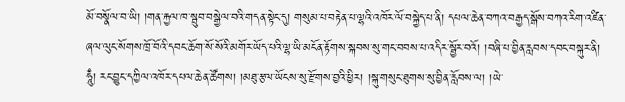མོ་བསྣོལ་བ་ཡི། །གན་རྐྱལ་ཁ་སྦུབ་བསྒྱེལ་བའི་གདན་སྟེང་དུ། གསུམ་པ་བརྟེན་པ་ལྷའི་འཁོར་ལོ་བསྐྱེད་པ་ནི། དཔལ་ཆེན་བཀའ་བརྒྱད་སྒོས་བཀའ་རིག་འཛིན་ཞལ་ལུང་སོགས་ཁྲོ་བོའི་དབང་ཆོག་སོ་སོའི་མགོར་ཡོད་པའི་ལྷ་ཡི་མངོན་རྟོགས་སྐབས་སུ་གང་བབས་པ་འདིར་སྦྱོར་བའོ། །བཞི་པ་བྱིན་རླབས་དབང་བསྐུར་ནི། ཧཱུྃ། རང་བྱུང་དཀྱིལ་འཁོར་དཔལ་ཆེན་ཚོགས། །མཐུ་རྩལ་ཡོངས་སུ་རྫོགས་བྱའི་ཕྱིར། །སྐུ་གསུང་ཐུགས་སུ་བྱིན་རློབས་ལ། །ཡེ་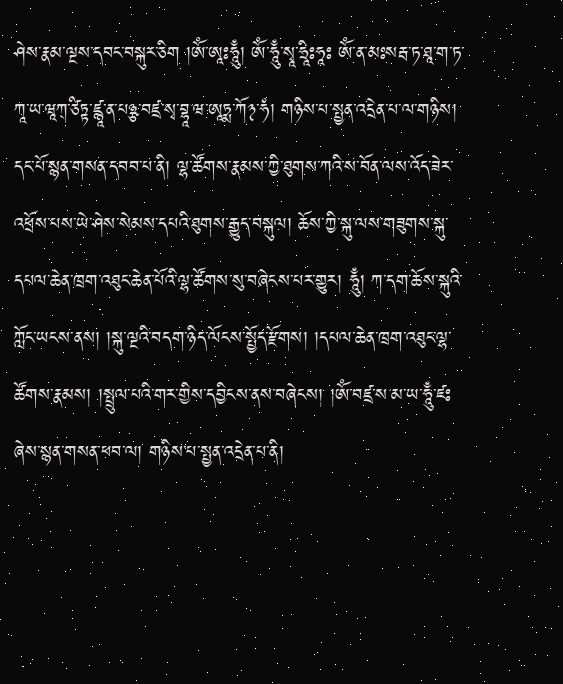ཤེས་རྣམ་ལྔས་དབང་བསྐུར་ཅིག །ཨོཾ་ཨཱཿཧཱུྃ། ཨོཾ་ཧཱུྃ་སྭཱ་ཧྲཱིཿཧཱཿ ཨོཾ་ན་མཿསརྦ་ཏ་ཐཱ་ག་ཏ་ཀཱ་ཡ་ཝཱཀ྄་ཙིཏྟ་ཛྙཱ་ན་པཉྩ་བཛྲ་སྭ་བྷཱ་ཝ་ཨཱཏྨ་ཀོ྅་ཧཾ། གཉིས་པ་སྤྱན་འདྲེན་པ་ལ་གཉིས། དང་པོ་སྙན་གསན་དབབ་པ་ནི། ལྷ་ཚོགས་རྣམས་ཀྱི་ཐུགས་ཀའི་ས་བོན་ལས་འོད་ཟེར་འཕྲོས་པས་ཡེ་ཤེས་སེམས་དཔའི་ཐུགས་རྒྱུད་བསྐུལ། ཆོས་ཀྱི་སྐུ་ལས་གཟུགས་སྐུ་དཔལ་ཆེན་ཁྲག་འཐུང་ཆེན་པོའི་ལྷ་ཚོགས་སུ་བཞེངས་པར་གྱུར། ཧཱུྃ། ཀ་དག་ཆོས་སྐུའི་ཀློང་ཡངས་ནས། །སྐུ་ལྔའི་བདག་ཉིད་ལོངས་སྤྱོད་རྫོགས། །དཔལ་ཆེན་ཁྲག་འཐུང་ལྷ་ཚོགས་རྣམས། །སྤྲུལ་པའི་གར་གྱིས་དབྱིངས་ནས་བཞེངས། །ཨོཾ་བཛྲ་ས་མ་ཡ་ཧཱུྃ་ཛཿ ཞེས་སྙན་གསན་ཕབ་ལ། གཉིས་པ་སྤྱན་འདྲེན་པ་ནི།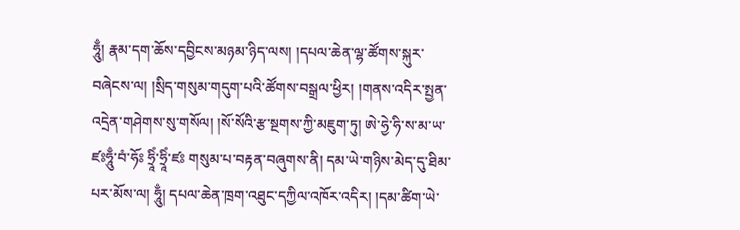ཧཱུྃ། རྣམ་དག་ཆོས་དབྱིངས་མཉམ་ཉིད་ལས། །དཔལ་ཆེན་ལྷ་ཚོགས་སྐུར་བཞེངས་ལ། །སྲིད་གསུམ་གདུག་པའི་ཚོགས་བསྒྲལ་ཕྱིར། །གནས་འདིར་སྤྱན་འདྲེན་གཤེགས་སུ་གསོལ། །སོ་སོའི་རྩ་སྔགས་ཀྱི་མཇུག་ཏུ། ཨེ་ཧྱེ་ཧི་ས་མ་ཡ་ཛཿཧཱུྃ་བཾ་ཧོཿ ཧྲཱིཾ་ཧྲཱིཾ་ཛཿ གསུམ་པ་བརྟན་བཞུགས་ནི། དམ་ཡེ་གཉིས་མེད་དུ་ཐིམ་པར་མོས་ལ། ཧཱུྃ། དཔལ་ཆེན་ཁྲག་འཐུང་དཀྱིལ་འཁོར་འདིར། །དམ་ཚིག་ཡེ་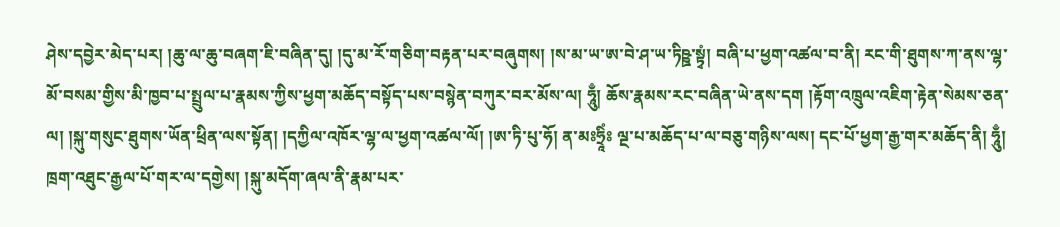ཤེས་དབྱེར་མེད་པར། །ཆུ་ལ་ཆུ་བཞག་ཇི་བཞིན་དུ། །དུ་མ་རོ་གཅིག་བརྟན་པར་བཞུགས། །ས་མ་ཡ་ཨ་བེ་ཤ་ཡ་ཏིཥྛ་སྟྭཾ། བཞི་པ་ཕྱག་འཚལ་བ་ནི། རང་གི་ཐུགས་ཀ་ནས་ལྷ་མོ་བསམ་གྱིས་མི་ཁྱབ་པ་སྤྲུལ་པ་རྣམས་ཀྱིས་ཕྱག་མཆོད་བསྟོད་པས་བསྙེན་བཀུར་བར་མོས་ལ། ཧཱུྃ། ཆོས་རྣམས་རང་བཞིན་ཡེ་ནས་དག །རྟོག་འཁྲུལ་འཇིག་རྟེན་སེམས་ཅན་ལ། །སྐུ་གསུང་ཐུགས་ཡོན་ཕྲིན་ལས་སྟོན། །དཀྱིལ་འཁོར་ལྷ་ལ་ཕྱག་འཚལ་ལོ། །ཨ་ཏི་པུ་ཧོ། ན་མཿཧྲཱིཾཿ ལྔ་པ་མཆོད་པ་ལ་བཅུ་གཉིས་ལས། དང་པོ་ཕྱག་རྒྱ་གར་མཆོད་ནི། ཧཱུྃ། ཁྲག་འཐུང་རྒྱལ་པོ་གར་ལ་དགྱེས། །སྐུ་མདོག་ཞལ་ནི་རྣམ་པར་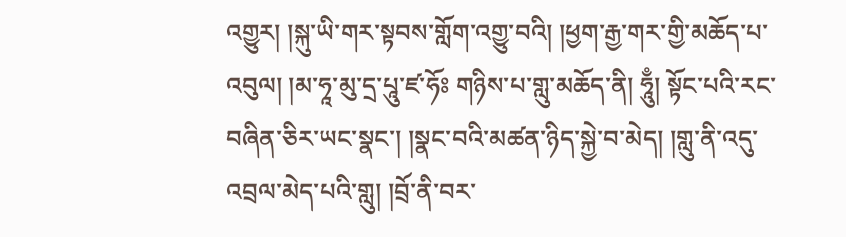འགྱུར། །སྐུ་ཡི་གར་སྟབས་གློག་འགྱུ་བའི། །ཕྱག་རྒྱ་གར་གྱི་མཆོད་པ་འབུལ། །མ་ཧཱ་མུ་དྲ་པཱུ་ཛ་ཧོཿ གཉིས་པ་གླུ་མཆོད་ནི། ཧཱུྃ། སྟོང་པའི་རང་བཞིན་ཅིར་ཡང་སྣང་། །སྣང་བའི་མཚན་ཉིད་སྐྱེ་བ་མེད། །གླུ་ནི་འདུ་འབྲལ་མེད་པའི་གླུ། །བྲོ་ནི་བར་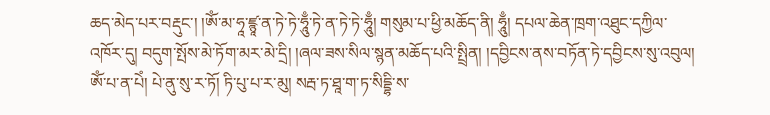ཆད་མེད་པར་བརྡུང་། །ཨོཾ་མ་ཧཱ་ཛྙཱ་ན་ཏེ་ཏེ་ཧཱུྃ་ཏེ་ན་ཏེ་ཏེ་ཧཱུྃ། གསུམ་པ་ཕྱི་མཆོད་ནི། ཧཱུྃ། དཔལ་ཆེན་ཁྲག་འཐུང་དཀྱིལ་འཁོར་དུ། བདུག་སྤོས་མེ་ཏོག་མར་མེ་དྲི། །ཞལ་ཟས་སིལ་སྙན་མཆོད་པའི་སྤྲིན། །དབྱིངས་ནས་བཏོན་ཏེ་དབྱིངས་སུ་འབུལ། ཨོཾ་པ་ན་པེཾ། པེ་ནུ་སུ་ར་ཏོ། ཏི་པུ་པ་ར་མུ། སརྦ་ཏ་ཐཱ་ག་ཏ་སིདྡྷི་ས་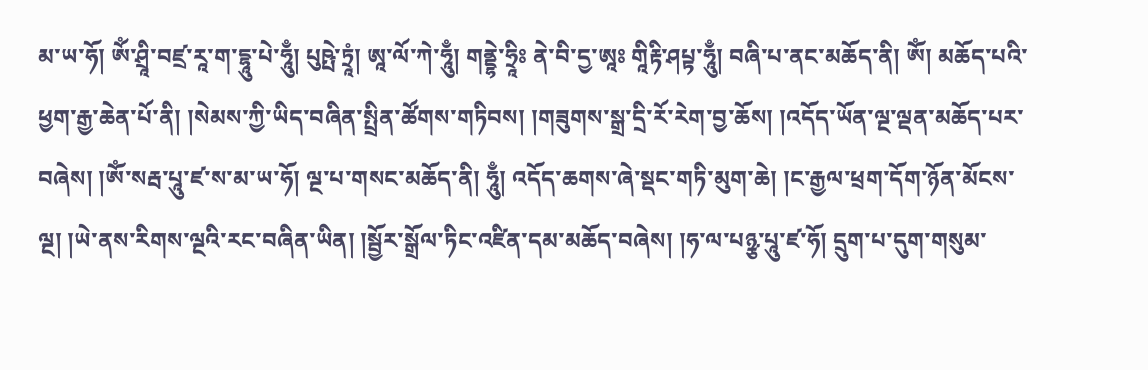མ་ཡ་ཧོ། ཨོཾ་ཤྲཱི་བཛྲ་རཱ་ག་དྷཱུ་པེ་ཧཱུྃ། པུཥྤེ་ཏྲཱཾ། ཨཱ་ལོ་ཀེ་ཧཱུྃ། གནྡྷེ་ཧྲཱིཿ ནེ་བི་དྱ་ཨཱཿ གཱིརྟི་ཤཔྟ་ཧཱུྃ། བཞི་པ་ནང་མཆོད་ནི། ཨོཾ། མཆོད་པའི་ཕྱག་རྒྱ་ཆེན་པོ་ནི། །སེམས་ཀྱི་ཡིད་བཞིན་སྤྲིན་ཚོགས་གཏིབས། །གཟུགས་སྒྲ་དྲི་རོ་རེག་བྱ་ཆོས། །འདོད་ཡོན་ལྔ་ལྡན་མཆོད་པར་བཞེས། །ཨོཾ་སརྦ་པཱུ་ཛ་ས་མ་ཡ་ཧོ། ལྔ་པ་གསང་མཆོད་ནི། ཧཱུྃ། འདོད་ཆགས་ཞེ་སྡང་གཏི་མུག་ཆེ། །ང་རྒྱལ་ཕྲག་དོག་ཉོན་མོངས་ལྔ། །ཡེ་ནས་རིགས་ལྔའི་རང་བཞིན་ཡིན། །སྦྱོར་སྒྲོལ་ཏིང་འཛིན་དམ་མཆོད་བཞེས། །ཧ་ལ་པཉྩ་པཱུ་ཛ་ཧོ། དྲུག་པ་དུག་གསུམ་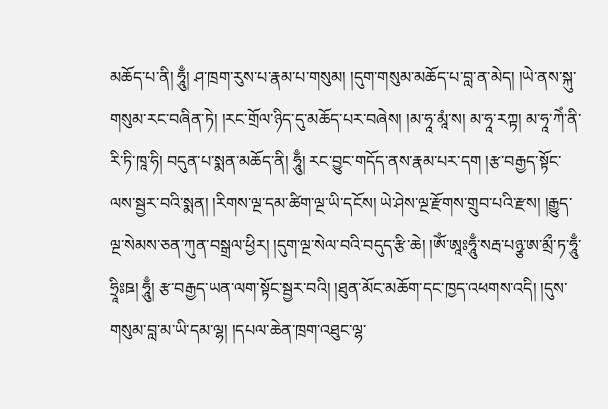མཆོད་པ་ནི། ཧཱུྃ། ཤ་ཁྲག་རུས་པ་རྣམ་པ་གསུམ། །དུག་གསུམ་མཆོད་པ་བླ་ན་མེད། །ཡེ་ནས་སྐུ་གསུམ་རང་བཞིན་ཏེ། །རང་གྲོལ་ཉིད་དུ་མཆོད་པར་བཞེས། །མ་ཧཱ་མཱཾ་ས། མ་ཧཱ་རཀྟ། མ་ཧཱ་ཀེཾ་ནི་རི་ཏི་ཁཱ་ཧི། བདུན་པ་སྨན་མཆོད་ནི། ཧཱུྃ། རང་བྱུང་གདོད་ནས་རྣམ་པར་དག །རྩ་བརྒྱད་སྟོང་ལས་སྦྱར་བའི་སྨན། །རིགས་ལྔ་དམ་ཚིག་ལྔ་ཡི་དངོས། ཡེ་ཤེས་ལྔ་རྫོགས་གྲུབ་པའི་རྫས། །རྒྱུད་ལྔ་སེམས་ཅན་ཀུན་བསྒྲལ་ཕྱིར། །དུག་ལྔ་སེལ་བའི་བདུད་རྩི་ཆེ། །ཨོཾ་ཨཱཿཧཱུྃ་སརྦ་པཉྩ་ཨ་མྲྀ་ཏ་ཧཱུྃ་ཧྲཱིཿཋ། ཧཱུྃ། རྩ་བརྒྱད་ཡན་ལག་སྟོང་སྦྱར་བའི། །ཐུན་མོང་མཆོག་དང་ཁྱད་འཕགས་འདི། །དུས་གསུམ་བླ་མ་ཡི་དམ་ལྷ། །དཔལ་ཆེན་ཁྲག་འཐུང་ལྷ་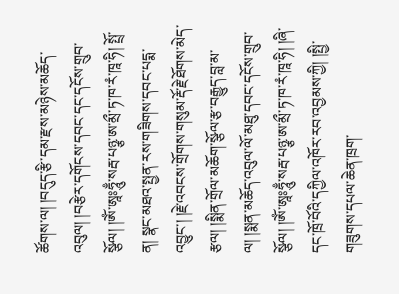ཚོགས་ལ། །བདུད་རྩི་དམ་རྫས་མཉེས་མཆོད་འབུལ། །བརྩེར་དགོངས་དབང་དང་དངོས་གྲུབ་སྩོལ། །ཨོཾ་ཨཱཿཧཱུྃ་སརྦ་པཉྩ་ཨ་མྲྀ་ཏ་ཁ་རཾ་ཁཱ་ཧི། སྤྲོ་ན། སྣང་མཐའ་སྤྱན་རས་གཟིགས་དབང་པདྨ་འབྱུང་། །རྗེ་འབངས་གྲོགས་གསུམ་རྡོ་རྗེ་ཐོགས་མེད་རྩལ། །སྨིན་གྲོལ་མཆོག་སྩོལ་རྩ་བརྒྱུད་བླ་མ་ལ། །སྨན་མཆོད་འབུལ་ལོ་མཐུ་དབང་དངོས་གྲུབ་སྩོལ། །ཨོཾ་ཨཱཿཧཱུྃ་སརྦ་པཉྩ་ཨ་མྲྀ་ཏ་ཁ་རཾ་ཁཱ་ཧི། །ཞི་དང་ཁྲོ་བོའི་དཀྱིལ་འཁོར་རབ་འབྱམས་ཀྱི། །སྤྱི་གཟུགས་དཔལ་ཆེན་ཁྲག་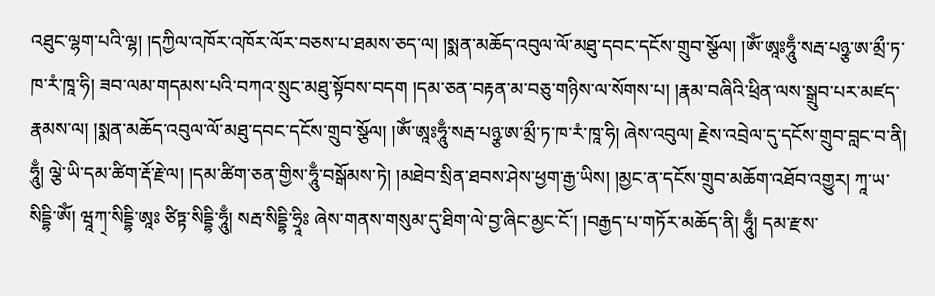འཐུང་ལྷག་པའི་ལྷ། །དཀྱིལ་འཁོར་འཁོར་ལོར་བཅས་པ་ཐམས་ཅད་ལ། །སྨན་མཆོད་འབུལ་ལོ་མཐུ་དབང་དངོས་གྲུབ་སྩོལ། །ཨོཾ་ཨཱཿཧཱུྃ་སརྦ་པཉྩ་ཨ་མྲྀ་ཏ་ཁ་རཾ་ཁཱ་ཧི། ཟབ་ལམ་གདམས་པའི་བཀའ་སྲུང་མཐུ་སྟོབས་བདག །དམ་ཅན་བརྟན་མ་བཅུ་གཉིས་ལ་སོགས་པ། །རྣམ་བཞིའི་ཕྲིན་ལས་སྒྲུབ་པར་མཛད་རྣམས་ལ། །སྨན་མཆོད་འབུལ་ལོ་མཐུ་དབང་དངོས་གྲུབ་སྩོལ། །ཨོཾ་ཨཱཿཧཱུྃ་སརྦ་པཉྩ་ཨ་མྲྀ་ཏ་ཁ་རཾ་ཁཱ་ཧི། ཞེས་འབུལ། རྗེས་འབྲེལ་དུ་དངོས་གྲུབ་བླང་བ་ནི། ཧཱུྃ། ལྕེ་ཡི་དམ་ཚིག་རྡོ་རྗེ་ལ། །དམ་ཚིག་ཅན་གྱིས་ཧཱུྃ་བསྒོམས་ཏེ། །མཐེབ་སྲིན་ཐབས་ཤེས་ཕྱག་རྒྱ་ཡིས། །མྱང་ན་དངོས་གྲུབ་མཆོག་འཐོབ་འགྱུར། ཀཱ་ཡ་སིདྡྷི་ཨོཾ། ཝཱཀ྄་སིདྡྷི་ཨཱཿ ཙིཏྟ་སིདྡྷི་ཧཱུྃ། སརྦ་སིདྡྷི་ཧྲཱིཿ ཞེས་གནས་གསུམ་དུ་ཐིག་ལེ་བྱ་ཞིང་མྱང་ངོ་། །བརྒྱད་པ་གཏོར་མཆོད་ནི། ཧཱུྃ། དམ་རྫས་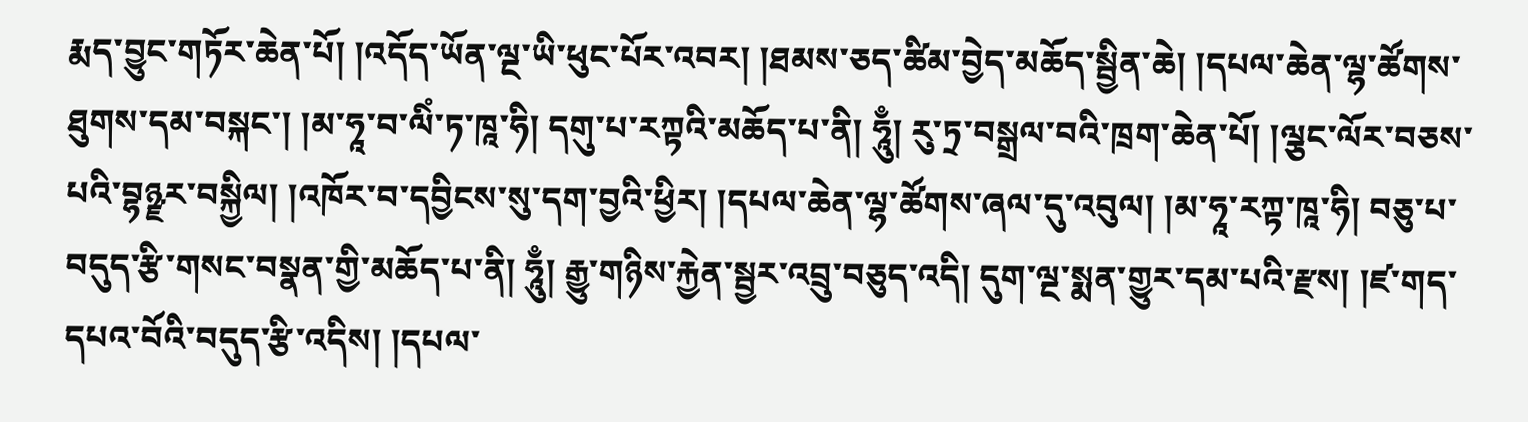རྨད་བྱུང་གཏོར་ཆེན་པོ། །འདོད་ཡོན་ལྔ་ཡི་ཕུང་པོར་འབར། །ཐམས་ཅད་ཚིམ་བྱེད་མཆོད་སྦྱིན་ཆེ། །དཔལ་ཆེན་ལྷ་ཚོགས་ཐུགས་དམ་བསྐང་། །མ་ཧཱ་བ་ལིཾ་ཏ་ཁཱ་ཧི། དགུ་པ་རཀྟའི་མཆོད་པ་ནི། ཧཱུྃ། རུ་ཏྲ་བསྒྲལ་བའི་ཁྲག་ཆེན་པོ། །ལྕང་ལོར་བཅས་པའི་བྷཉྫར་བསྐྱིལ། །འཁོར་བ་དབྱིངས་སུ་དག་བྱའི་ཕྱིར། །དཔལ་ཆེན་ལྷ་ཚོགས་ཞལ་དུ་འབུལ། །མ་ཧཱ་རཀྟ་ཁཱ་ཧི། བཅུ་པ་བདུད་རྩི་གསང་བསྣན་གྱི་མཆོད་པ་ནི། ཧཱུྃ། རྒྱུ་གཉིས་རྐྱེན་སྦྱར་འབྲུ་བཅུད་འདི། དུག་ལྔ་སྨན་གྱུར་དམ་པའི་རྫས། །ཛ་གད་དཔའ་བོའི་བདུད་རྩི་འདིས། །དཔལ་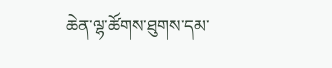ཆེན་ལྷ་ཚོགས་ཐུགས་དམ་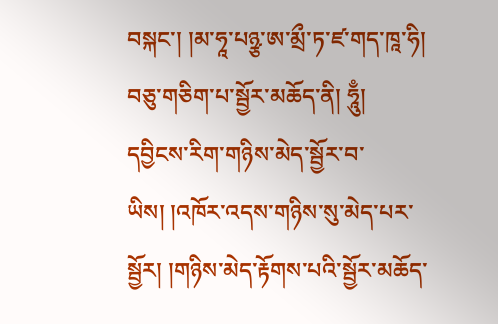བསྐང་། །མ་ཧཱ་པཉྩ་ཨ་མྲྀ་ཏ་ཛ་གད་ཁཱ་ཧི། བཅུ་གཅིག་པ་སྦྱོར་མཆོད་ནི། ཧཱུྃ། དབྱིངས་རིག་གཉིས་མེད་སྦྱོར་བ་ཡིས། །འཁོར་འདས་གཉིས་སུ་མེད་པར་སྦྱོར། །གཉིས་མེད་རྟོགས་པའི་སྦྱོར་མཆོད་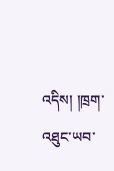འདིས། །ཁྲག་འཐུང་ཡབ་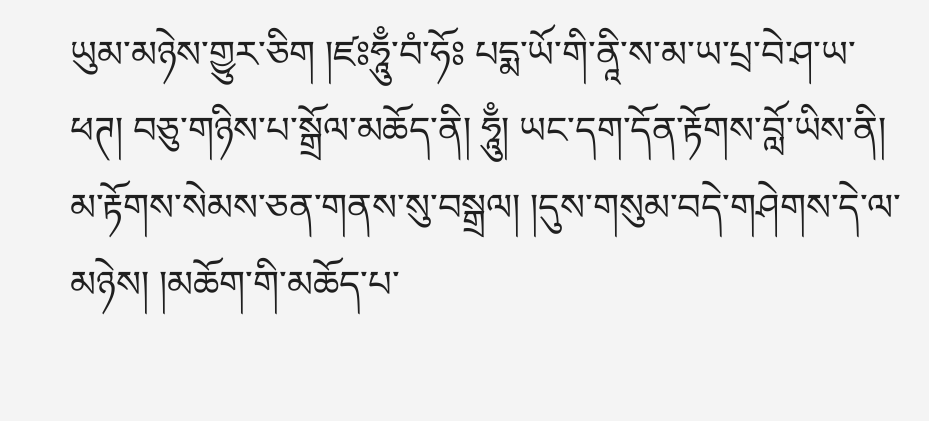ཡུམ་མཉེས་གྱུར་ཅིག །ཛཿཧཱུྃ་བཾ་ཧོཿ པདྨ་ཡོ་གི་ནཱི་ས་མ་ཡ་པྲ་བེ་ཤ་ཡ་ཕཊ། བཅུ་གཉིས་པ་སྒྲོལ་མཆོད་ནི། ཧཱུྃ། ཡང་དག་དོན་རྟོགས་བློ་ཡིས་ནི། མ་རྟོགས་སེམས་ཅན་གནས་སུ་བསྒྲལ། །དུས་གསུམ་བདེ་གཤེགས་དེ་ལ་མཉེས། །མཆོག་གི་མཆོད་པ་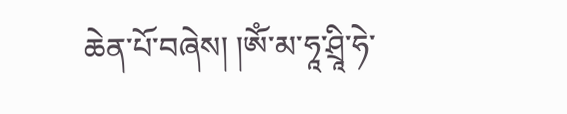ཆེན་པོ་བཞེས། །ཨོཾ་མ་ཧཱ་ཤྲཱི་ཧེ་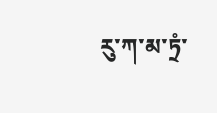རུ་ཀ་མ་ཏྲཾ་